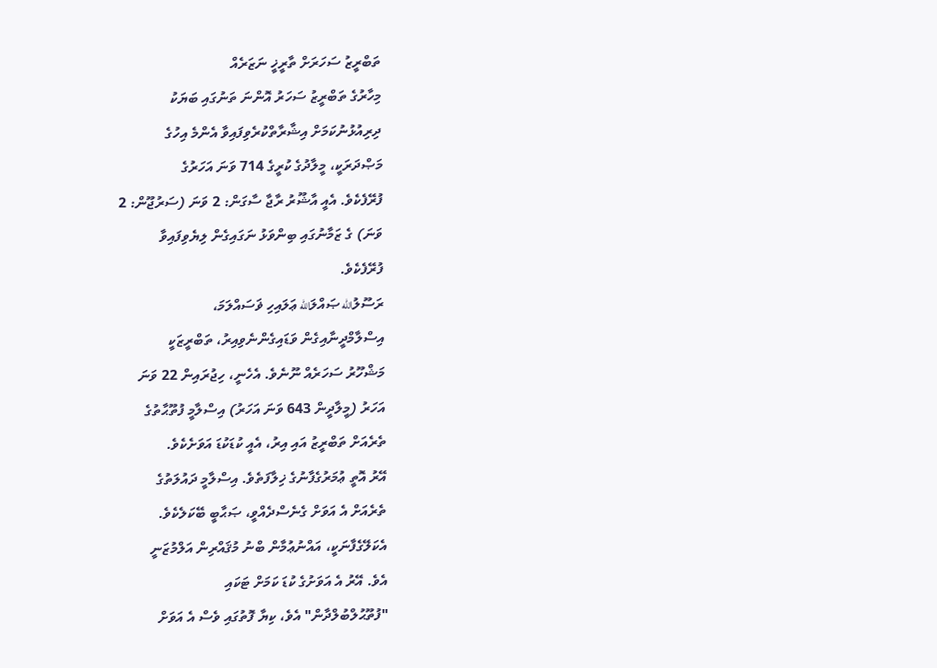ތަބްރީޒު ސަހަރަށް ތާރީޚީ ނަޒަރެއް
މިހާރުގެ ތަބްރީޒު ސަހަރު އޮންނަ ތަނުގައި ބަޔަކު
ދިރިއުޅުނުކަމަށް އިޝާރާތްކުރެވިފައިވާ އެންމެ އިހުގެ
މަޞްދަރަކީ، މީލާދުގެ ކުރީގެ 714 ވަނަ އަހަރުގެ
ފުރޭފެކެވެ. އެއީ އާޝޫރު ރާޖާ ސާގަން: 2 ވަނަ (ސަރުޖޫން: 2
ވަނަ) ގެ ޒަމާނުގައި ބިންވަޅު ނަގައިގެން ލިޔެވިފައިވާ
ފުރޭފެކެވެ.
ރަސޫލުالله ޞައްލަالله ޢަލައިހި ޥަސައްލަމަ،
އިސްލާމްދީނާއިގެން ވަޑައިގެންނެވިއިރު، ތަބްރީޒަކީ
މަޝްހޫރު ސަހަރެއް ނޫނެވެ. އެހެނީ، ހިޖުރައިން 22 ވަނަ
އަހަރު (މީލާދީން 643 ވަނަ އަހަރު) އިސްލާމީ ފުތޫޙާތުގެ
ތެރެއަށް ތަބްރީޒު އައި އިރު، އެއީ ކުޑަކުޑަ އަވަށެކެވެ.
އޭރު އޮތީ ޢުމަރުގެފާނުގެ ޚިލާފަތެވެ. އިސްލާމީ ދައުލަތުގެ
ތެރެއަށް އެ އަވަށް ގެނެސްދެއްވީ، ޞަޙާބީ ބޭކަލެކެވެ.
އެކަލޭގެފާނަކީ، އައްނުޢުމާން ބްނު މުޤައްރިން އަލްމުޒަނީ
އެވެ. އޭރު އެ އަވަށުގެ ކުޑަ ކަމަށް ޓަކައި
"ފުތޫޙުލްބުލްދާން" އެވެ، ކިޔާ ފޮތުގައި ވެސް އެ އަވަށް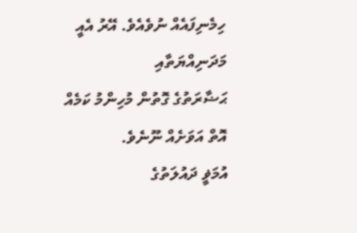ހިމެނިފައެއް ނުވެއެވެ. އޭރު އެއީ މަދަނިއްޔަތާއި
ޙަޟާރަތުގެ ގޮތުން މުހިންމު ކަމެއް އޮތް އަވަށެއް ނޫނެވެ.
އުމަޥީ ދައުލަތުގެ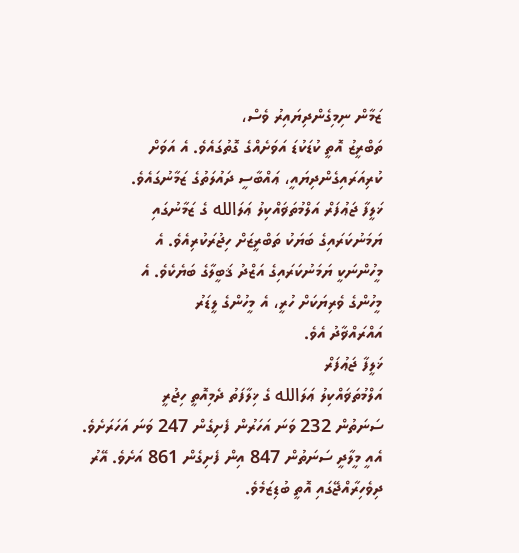ޒަމާން ނިމިގެންދިޔައިރު ވެސް،
ތަބްރީޒު އޮތީ ކުޑަކުޑަ އަވަށެއްގެ ގޮތުގައެވެ. އެ އަވަށް
ކުރިއަރައިގެންދިޔައީ، ޢައްބާސީ ދައުލަތުގެ ޒަމާނުގައެވެ.
ޚަލީފާ ޖަޢުފަރް އަލްމުތަޥައްކިލު ޢަލަالله ގެ ޒަމާނުގައި
ޔަމަނުކަރައިގެ ބަޔަކު ތަބްރީޒަށް ހިޖުރަކުރިއެވެ. އެ
މީހުންނަކީ ޔަމަނުކަރައިގެ އަޒްދު ޤަބީލާގެ ބަޔެކެވެ. އެ
މީހުންގެ ވެރިޔަކަށް ހުރީ، އެ މީހުންގެ ލީޑަރު
އައްރައްޥާދު އެވެ.
ޚަލީފާ ޖަޢުފަރް
އަލްމުތަޥައްކިލު ޢަލަالله ގެ ޚިލާފަތު ދެމިއޮތީ ހިޖުރީ
ސަނަތުން 232 ވަނަ އަހަރުން ފެށިގެން 247 ވަނަ އަހަރަށެވެ.
އެއީ މީލާދީ ސަނަތުން 847 އިން ފެށިގެން 861 އަށެވެ. އޭރު
ދިވެހިރާއްޖޭގައި އޮތީ ބުޑިޒަމެވެ.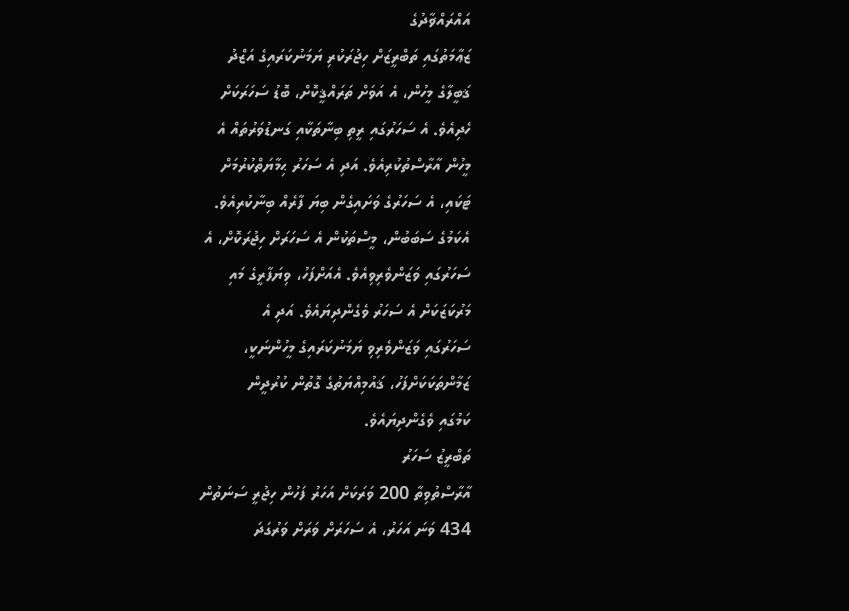އައްރައްޥާދުގެ
ޒަޢާމަތުގައި ތަބްރީޒަށް ހިޖުރަކުރި ޔަމަނުކަރައިގެ އަޒްދު
ޤަބީލާގެ މީހުން، އެ އަވަށް ތަރައްޤީކޮށް، ބޮޑު ސަހަރަކަށް
ހެދިއެވެ. އެ ސަހަރުގައި ރީތި ބިނާތަކާއި ގަނޑުވަރުތައް އެ
މީހުން އާރާސްތުކުރިއެވެ. އަދި އެ ސަހަރު ޙިމާޔަތްކުރުމަށް
ޓަކައި، އެ ސަހަރުގެ ވަށައިގެން ބިޔަ ފާރެއް ބިނާކުރިއެވެ.
އެކަމުގެ ސަބަބުން، މީސްތަކުން އެ ސަހަރަށް ހިޖުރަކޮށް، އެ
ސަހަރުގައި ވަޒަންވެރިވިއެވެ. އެއަށްފަހު، ވިޔަފާރީގެ މައި
މަރުކަޒަކަށް އެ ސަހަރު ވެގެންދިޔައެވެ. އަދި އެ
ސަހަރުގައި ވަޒަންވެރިވި ޔަމަނުކަރައިގެ މީހުންނަކީ،
ޒަމާންތަކަކަށްފަހު، ޤައުމިއްޔަތުގެ ގޮތުން ކުރުދީން
ކަމުގައި ވެގެންދިޔައެވެ.
ތަބްރީޒު ސަހަރު
އާރާސްތުވިތާ 200 ވަރަކަށް އަހަރު ފަހުން ހިޖުރީ ސަނަތުން
434 ވަނަ އަހަރު، އެ ސަހަރަށް ވަރަށް ވަރުގަދަ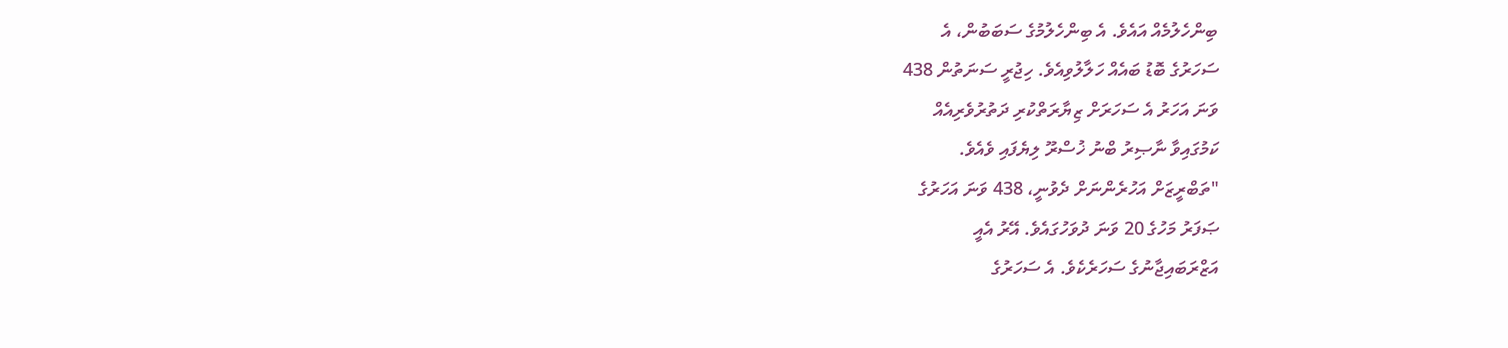ބިންހެލުމެއް އައެވެ. އެ ބިންހެލުމުގެ ސަބަބުން، އެ
ސަހަރުގެ ބޮޑު ބައެއް ހަލާލުވިއެވެ. ހިޖުރީ ސަނަތުން 438
ވަނަ އަހަރު އެ ސަހަރަށް ޒިޔާރަތްކުރި ދަތުރުވެރިއެއް
ކަމުގައިވާ ނާޞިރު ބްނު ޚުސްރޫ ލިޔެފައި ވެއެވެ.
"ތަބްރީޒަށް އަހުރެންނަށް ދެވުނީ، 438 ވަނަ އަހަރުގެ
ޞަފަރު މަހުގެ 20 ވަނަ ދުވަހުގައެވެ. އޭރު އެއީ
އަޒްރަބައިޖާނުގެ ސަހަރެކެވެ. އެ ސަހަރުގެ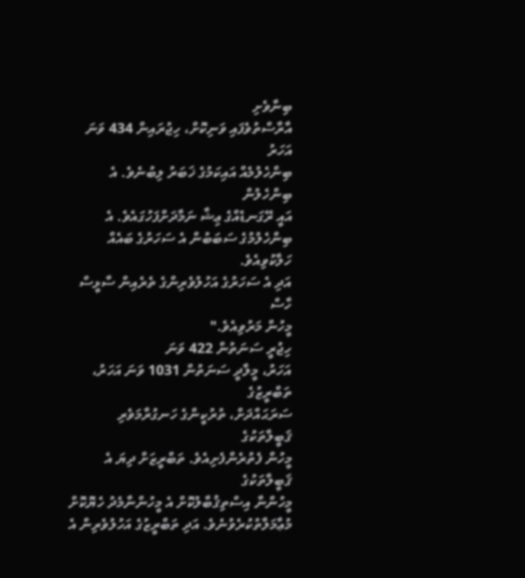ބިނާވެށި
އާރާސްތުވެފައި ވަނިކޮށް، ހިޖުރައިން 434 ވަނަ އަހަރު
ބިންހެލުމެއް އައިކަމުގެ ޚަބަރު ލިބުނެވެ. އެ ބިންހެލުން
އައީ ރޭގަނޑެއްގެ ޢިޝާ ނަމާދަށްފަހުގައެވެ. އެ
ބިންހެލުމުގެ ސަބަބުން އެ ސަހަރުގެ ބައެއް ހަލާކުވިއެވެ.
އަދި އެ ސަހަރުގެ އަހުލުވެރިންގެ ތެރެއިން ސާޅީސް ހާސް
މީހުން މަރުވިއެވެ."
ހިޖުރީ ސަނަތުން 422 ވަނަ
އަހަރު، މީލާދީ ސަނަތުން 1031 ވަނަ އަހަރު، ތަބްރީޒުގެ
ސަރަޙައްދަށް، ތުރުކީންގެ ހަނގުރާމަވެރި ޤަބީލާތަކުގެ
މީހުން ފެތުރެންފެށިއެވެ. ތަބްރީޒަށް ދިޔަ އެ ޤަބީލާތަކުގެ
މީހުންނާ އިސްތިޤުބާލުކޮށް އެ މީހުންނާމެދު ހެޔޮކޮށް
މުޢާމަލާތުކުރެވުނެވެ. އަދި ތަބްރީޒުގެ އަހުލުވެރިން އެ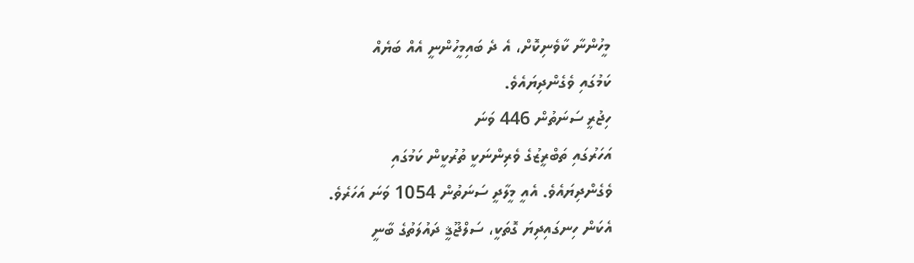މީހުންނާ ކާވެނިކޮށް، އެ ދެ ބައިމީހުންނީ އެއް ބަޔެއް
ކަމުގައި ވެގެންދިޔައެވެ.
ހިޖުރީ ސަނަތުން 446 ވަނަ
އަހަރުގައި ތަބްރީޒުގެ ވެރިންނަކީ ތުރުކީން ކަމުގައި
ވެގެންދިޔައެވެ. އެއީ މީލާދީ ސަނަތުން 1054 ވަނަ އަހަރެވެ.
އެކަން ހިނގައިދިޔަ ގޮތަކީ، ސަލްޖޫޤީ ދައުލަތުގެ ބާނީ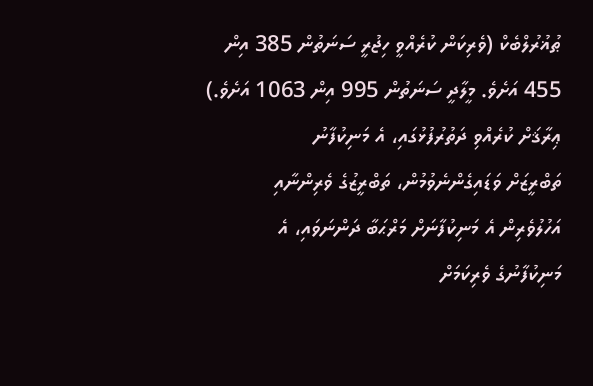ޠުޣުރުލްބެކް (ވެރިކަން ކުރެއްވީ ހިޖުރީ ސަނަތުން 385 އިން
455 އަށެވެ. މީލާދީ ސަނަތުން 995 އިން 1063 އަށެވެ.)
ޢިރާޤަށް ކުރެއްވި ދަތުރުފުޅުގައި، އެ މަނިކުފާނު
ތަބްރީޒަށް ވަޑައިގެންނެވުމުން، ތަބްރީޒުގެ ވެރިންނާއި
އަހުލުވެރިން އެ މަނިކުފާނަށް މަރްޙަބާ ދަންނަވައި، އެ
މަނިކުފާނުގެ ވެރިކަމަށް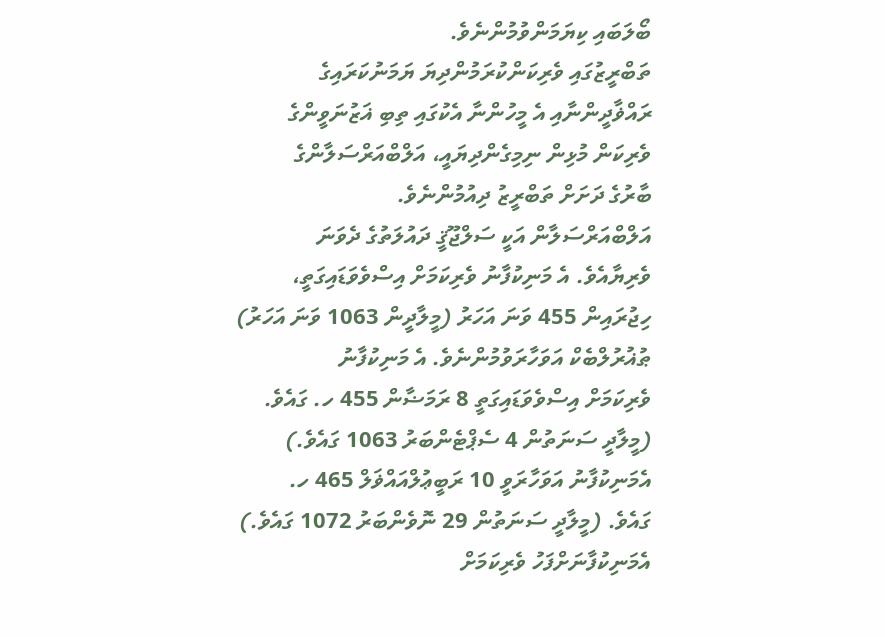ބޯލަބައި ކިޔަމަންވުމުންނެވެ.
ތަބްރީޒުގައި ވެރިކަންކުރަމުންދިޔަ ޔަމަނުކަރައިގެ
ރައްޥާދީންނާއި އެ މީހުންނާ އެކުގައި ތިބި ޣަޒުނަވީންގެ
ވެރިކަން މުޅިން ނިމިގެންދިޔައީ، އަލްބްއަރްސަލާންގެ
ބާރުގެ ދަށަށް ތަބްރީޒު ދިއުމުންނެވެ.
އަލްބްއަރްސަލާން އަކީ ސަލްޖޫޤީ ދައުލަތުގެ ދެވަނަ
ވެރިޔާއެވެ. އެ މަނިކުފާނު ވެރިކަމަށް އިސްވެވަޑައިގަތީ،
ހިޖުރައިން 455 ވަނަ އަހަރު (މީލާދީން 1063 ވަނަ އަހަރު)
ޠުޣުރުލްބެކް އަވަހާރަވުމުންނެވެ. އެ މަނިކުފާނު
ވެރިކަމަށް އިސްވެވަޑައިގަތީ 8 ރަމަޟާން 455 ހ. ގައެވެ.
(މީލާދީ ސަނަތުން 4 ސެޕްޓެންބަރު 1063 ގައެވެ.)
އެމަނިކުފާނު އަވަހާރަވީ 10 ރަބީޢުލްއައްޥަލް 465 ހ.
ގައެވެ. (މީލާދީ ސަނަތުން 29 ނޮވެންބަރު 1072 ގައެވެ.)
އެމަނިކުފާނަށްފަހު ވެރިކަމަށް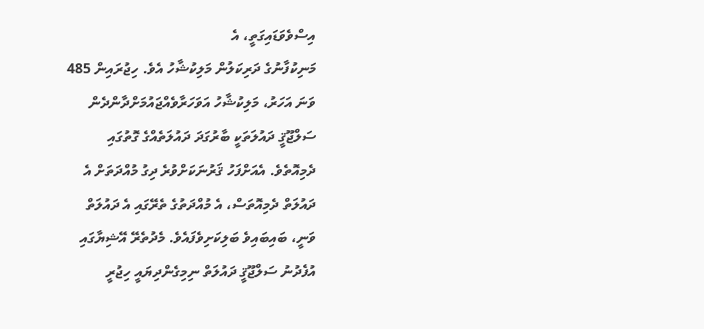އިސްވެވަޑައިގަތީ، އެ
މަނިކުފާނުގެ ދަރިކަލުން މަލިކުޝާހު އެވެ. ހިޖުރައިން 485
ވަނަ އަހަރު، މަލިކުޝާހު އަވަހަރާވެއްޖައުމަށްދާންދެން
ސަލްޖޫޤީ ދައުލަތަކީ ބާރުގަދަ ދައުލަތެއްގެ ގޮތުގައި
ދެމިއޮތެވެ. އެއަށްފަހު ޤަރުނަކަށްވުރެ ދިގު މުއްދަތަށް އެ
ދައުލަތް ދެމިއޮތަސް، އެ މުއްދަތުގެ ތެރޭގައި އެ ދައުލަތް
ވަނީ، ބައިބައިވެ ބަލިކަށިވެފައެވެ. މެދުތެރޭ އޭޝިޔާގައި
އުފެދުނު ސަލްޖޫޤީ ދައުލަތް ނިމިގެންދިޔައީ ހިޖުރީ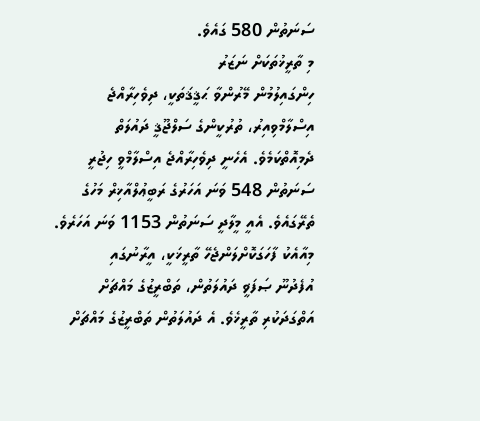ސަނަތުން 580 ގައެވެ.
މި ތާރީޚުތަކަށް ނަޒަރު
ހިންގައިލުމުން މޭރުންވާ ޙަޤީޤަތަކީ، ދިވެހިރާއްޖެ
އިސްލާމްވިއިރު، ތުރުކީންގެ ސަލްޖޫޤީ ދައުލަތް
ދެމިއޮތްކަމެވެ. އެހެނީ ދިވެހިރާއްޖެ އިސްލާމްވީ ހިޖުރީ
ސަނަތުން 548 ވަނަ އަހަރުގެ ރަބީޢުލްއާޚިރް މަހުގެ
ތެރޭގައެވެ. އެއީ މީލާދީ ސަނަތުން 1153 ވަނަ އަހަރެވެ.
މިއާއެކު ފާހަގަކޮށްލަންޖެހޭ ތާރީޚަކީ، އީރާނުގައި
އުފެދުނޫ ޞަފަޥީ ދައުލަތުން، ތަބްރީޒުގެ މައްޗަށް
އަތްގަދަކުރި ތާރީޚެވެ. އެ ދައުލަތުން ތަބްރީޒުގެ މައްޗަށް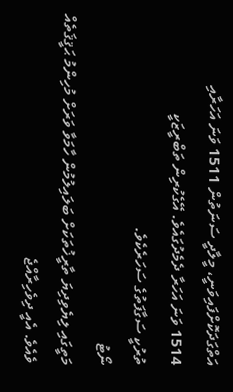އަތްގަދަކޮށްފައިވަނީ، މީލާދީ ސަނަތުން 1511 ވަނަ އަހަރާއި
1514 ވަނަ އަހަރާ ދެމެދުގައެވެ. އޭގެކުރިން ތަބްރީޒަކީ
ތުރުކީ ސަގާފަތުގެ ސަހަރެކެވެ.
ނޯޓު
މަތީގައި ލިޔެވިދިޔަ ތާރީޚުތަކަށް ބަލައިލުމުން ހާމަވާ ވަރަށް މުހިންމު ޙަޤީޤަތެއް ވެއެވެ. އެއީ ދިވެހިރާއްޖެ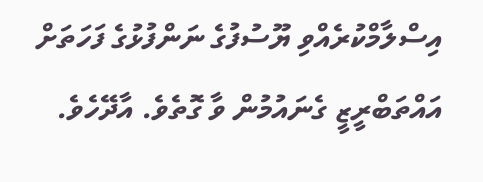އިސްލާމްކުރެއްވި ޔޫސުފުގެ ނަންފުޅުގެ ފަހަތަށް އައްތަބްރީޒީ ގެނައުމުން ވާ ގޮތެވެ. އާދޭހެވެ.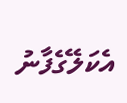އެކަލޭގެފާނު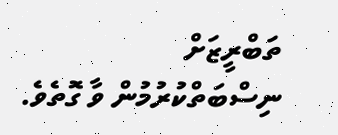ތަބްރީޒަށް ނިސްބަތްކުރުމުން ވާ ގޮތެވެ.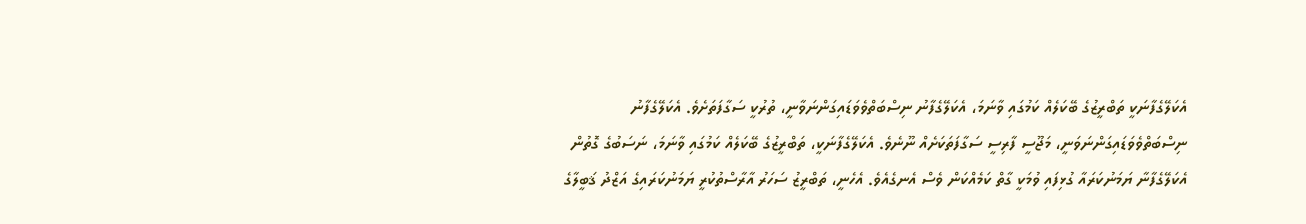އެކަލޭގެފާނަކީ ތަބްރީޒުގެ ބޭކަލެއް ކަމުގައި ވާނަމަ، އެކަލޭގެފާނު ނިސްބަތްވެވަޑައިގަންނަވާނީ، ތުރުކީ ސަގާފަތަށެވެ. އެކަލޭގެފާނު ނިސްބަތްވެވަޑައިގަންނަވަނީ، މަޖޫސީ ފާރިސީ ސަގާފަތަކަށެއް ނޫނެވެ. އެކަލޭގެފާނަކީ، ތަބްރީޒުގެ ބޭކަލެއް ކަމުގައި ވާނަމަ، ނަސަބުގެ ގޮތުން އެކަލޭގެފާނާ ޔަމަނުކަރައާ ގުޅިފައި ވުމަކީ ގާތް ކަމެއްކަން ވެސް އެނގެއެވެ. އެހެނީ، ތަބްރީޒު ސަހަރު އާރާސްތުކުރީ ޔަމަނުކަރައިގެ އަޒްދު ޤަބީލާގެ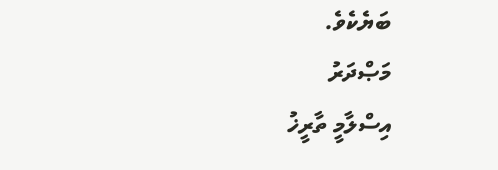ބަޔެކެވެ.
މަޞްދަރު
އިސްލާމީ ތާރީޚު